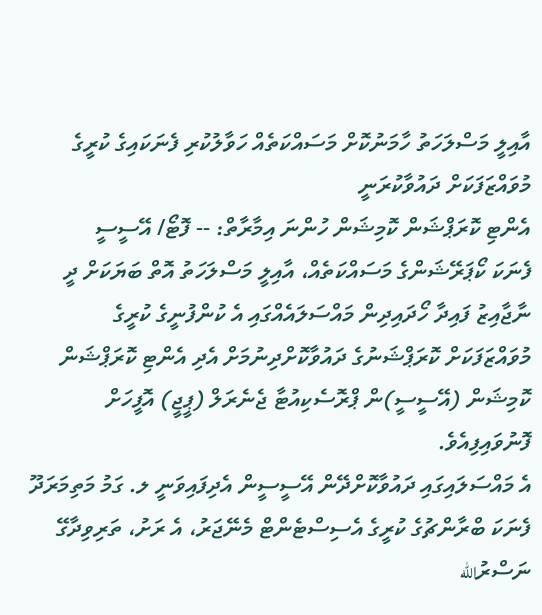އާއިލީ މަސްލަހަތު ހާމަނުކޮށް މަސައްކަތެއް ހަވާލުކުރި ފެނަކައިގެ ކުރީގެ މުވައްޒަފަކަށް ދައުވާކުރަނީ
އެންޓި ކޮރަޕްޝަން ކޮމިޝަން ހުންނަ އިމާރާތް: -- ފޮޓޯ/ އޭސީސީ
ފެނަކަ ކޯޕަރޭޝަންގެ މަސައްކަތެއް، އާއިލީ މަސްލަހަތު އޮތް ބަޔަކަށް ދީ ނާޖާއިޒު ފައިދާ ހޯދައިދިން މައްސަލައެއްގައި އެ ކުންފުނީގެ ކުރީގެ މުވައްޒަފަކަށް ކޮރަޕްޝަނުގެ ދައުވާކޮށްދިނުމަށް އެދި އެންޓި ކޮރަޕްޝަން ކޮމިޝަން (އޭސީސީ)ން ޕްރޮސެކިއުޓާ ޖެނެރަލް (ޕީޖީ) އޮފީހަށް ފޮނުވައިފިއެވެ.
އެ މައްސަލައިގައި ދައުވާކޮށްދޭން އޭސީސީން އެދިފައިވަނީ ލ. ގަމު މަތިމަރަދޫ ފެނަކަ ބްރާންޗުގެ ކުރީގެ އެސިސްޓެންޓް މެނޭޖަރު، އެ ރަށު، ތަރިވިދާގޭ ނަސްރުالله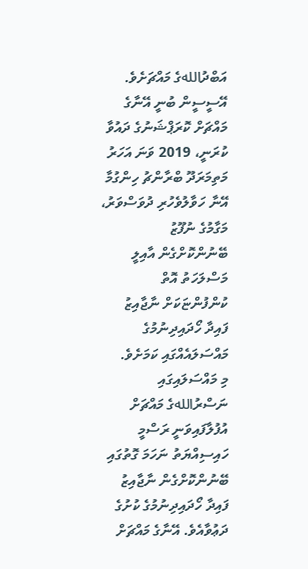އަބްދުاللهގެ މައްޗަށެވެ.
އޭސީސީން ބުނީ އޭނާގެ މައްޗަށް ކޮރަޕްޝަނުގެ ދައުވާ ކުރަނީ، 2019 ވަނަ އަހަރު މަތިމަރަދޫ ބްރާންޗު ހިންގުމާ އޭނާ ހަވާލުވެހުރި ދުވަސްވަރު، މަގާމުގެ ނުފޫޒު ބޭނުންކޮށްގެން އާއިލީ މަސްލަހަތު އޮތް ކުންފުންޏަކަށް ނާޖާއިޒު ފައިދާ ހޯދައިދިނުމުގެ މައްސަލައެއްގައި ކަމަށެވެ.
މި މައްސަލައިގައި ނަސްރުاللهގެ މައްޗަށް އުފުލާފައިވަނީ ރަސްމީ ހައިސިއްޔަތު ނަހަމަ ގޮތުގައި ބޭނުންކޮށްގެން ނާޖާއިޒު ފައިދާ ހޯދައިދިނުމުގެ ކުށުގެ ދަޢުވާއެވެ. އޭނާގެ މައްޗަށް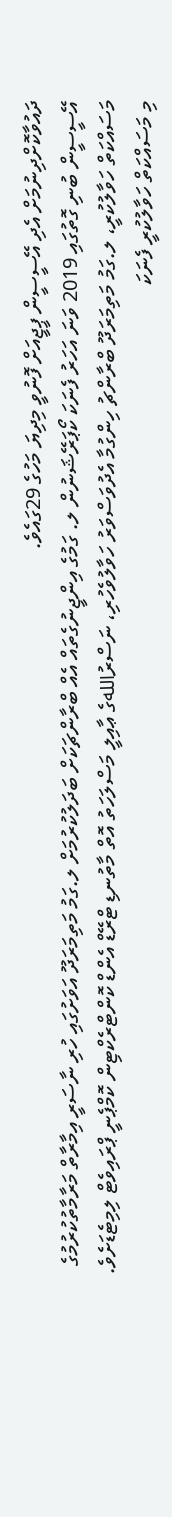ދައުވާކޮށްދިނުމަށް އެދި އޭސީސީން ޕީޖީއަށް ފޮނުވީ މިދިޔަ މަހުގެ 29ގައެވެ.
އޭސީސީން ބުނި ގޮތުގައި 2019 ވަނަ އަހަރު ފެނަކަ ކޯޕަރޭޝަނުން ލ. ގަމުގެ އިންޖީނުގެތައް އެއް ބްރާންޗަކަށް ބަދަލުކުރުމަށް ލ.ގަމު މަތިމަރަދޫ އަވަށުގައި ހުރި ނާސަރީ އިމާރާތް މަރާމާތުކުރުމުގެ މަސައްކަތް ހަވާލުކުރީ، ލ.ގަމު މަތިމަރަދޫ ބްރާންޗު ހިންގުމާ އެދުވަސްވަރު ހަވާލުވެހުރި، ނަސްރުاللهގެ ޢާއިލީ މަސްލަހަތު އޮތް މާތުނޑި ޓްރޭޑް އެންޑް ކޮންޓްރެކްޓިން ކޮމްޕެނީ ޕްރައިވެޓް ލިމިޓެޑަށެވެ.
މި މަސައްކަތް ހަވާލުކުރީ ފެނަކަ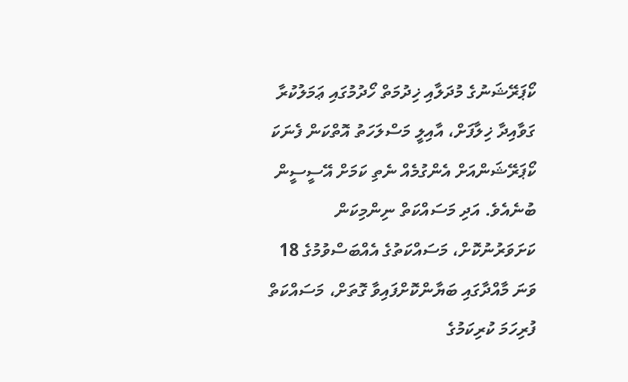ކޯޕަރޭޝަނުގެ މުދަލާއި ޚިދުމަތް ހޯދުމުގައި ޢަމަލުކުރާ ގަވާއިދާ ޚިލާފަށް، އާއިލީ މަސްލަހަތު އޮތްކަން ފެނަކަ ކޯޕަރޭޝަންއަށް އެންގުމެއް ނެތި ކަމަށް އޭސީސީން ބުނެއެވެ. އަދި މަސައްކަތް ނިންމިކަން ކަށަވަރުނުކޮށް، މަސައްކަތުގެ އެއްބަސްވުމުގެ 18 ވަނަ މާއްދާގައި ބަޔާންކޮށްފައިވާ ގޮތަށް، މަސައްކަތް ފުރިހަމަ ކުރިކަމުގެ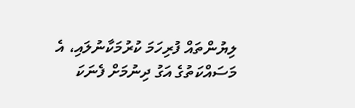ލިޔުންތައް ފުރިހަމަ ކުރުމަކާނުލައި، އެ މަސައްކަތުގެ އަގު ދިނުމަށް ފެނަކަ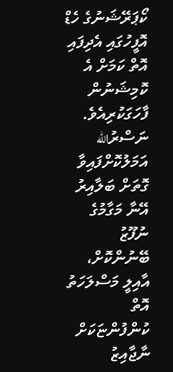ކޯޕަރޭޝަނުގެ ހެޑް އޮފީހުގައި އެދިފައި އޮތް ކަމަށް އެ ކޮމިޝަނުން ފާހަގަކުރިއެވެ.
ނަސްރުالله އަމަލުކޮށްފައިވާ ގޮތަށް ބަލާއިރު އޭނާ މަގާމުގެ ނުފޫޒު ބޭނުންކޮށް، އާއިލީ މަސްލަހަތު އޮތް ކުންފުންޏަކަށް ނާޖާއިޒު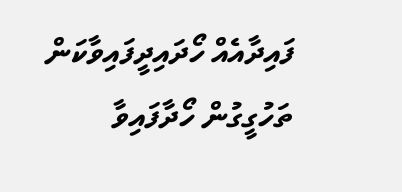ފައިދާއެއް ހޯދައިދީފައިވާކަން ތަހުގީގުން ހޯދާފައިވާ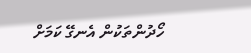ހޯދުންތަކުން އެނގޭ ކަމަށް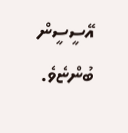އޭސީސީން ބުންޏެވެ.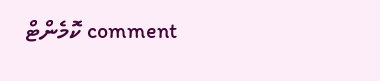comment ކޮމެންޓް